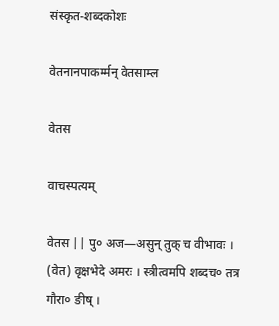संस्कृत-शब्दकोशः

वेतनानपाकर्म्मन् वेतसाम्ल

वेतस

वाचस्पत्यम्

वेतस || पु० अज—असुन् तुक् च वीभावः । (वेत) वृक्षभेदे अमरः । स्त्रीत्वमपि शब्दच० तत्र गौरा० ङीष् ।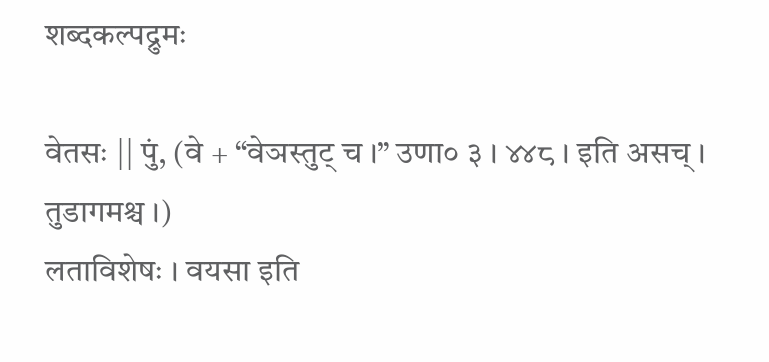शब्दकल्पद्रुमः

वेतसः || पुं, (वे + “वेञस्तुट् च ।” उणा० ३ । ४४८ । इति असच् । तुडागमश्च ।)
लताविशेषः । वयसा इति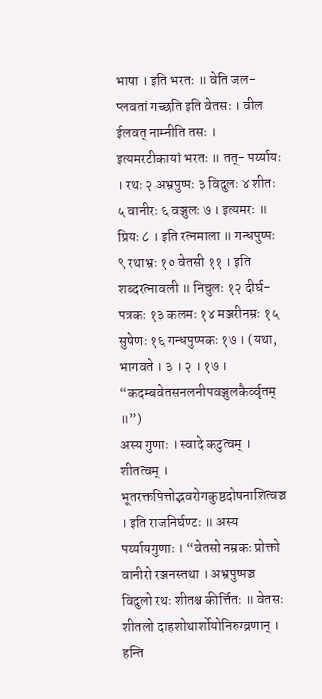भाषा । इति भरतः ॥ वेति जल- प्लवतां गच्छति इति वेतसः । वील ईलवत् नाम्नीति तसः । इत्यमरटीकायां भरतः ॥ तत्- पर्य्यायः । रथः २ अभ्रपुष्पः ३ विदुलः ४ शीतः ५ वानीरः ६ वञ्जुलः ७ । इत्यमरः ॥ प्रियः ८ । इति रत्नमाला ॥ गन्धपुष्पः ९ रथाभ्रः १० वेतसी ११ । इति शब्दरत्नावली ॥ निचुलः १२ दीर्घ- पत्रकः १३ कलमः १४ मञ्जरीनम्रः १५ सुषेणः १६ गन्धपुष्पकः १७ । (यथा, भागवते । ३ । २ । १७ । “कदम्बवेतसनलनीपवञ्जुलकैर्व्वृतम् ॥”)
अस्य गुणाः । स्वादे कटुत्वम् । शीतत्वम् । भूतरक्तपित्तोद्भवरोगकुष्ठदोषनाशित्वञ्च । इति राजनिर्घण्टः ॥ अस्य पर्य्यायगुणाः । “वेतसो नम्रकः प्रोक्तो वानीरो रञ्जनस्तथा । अभ्रपुष्पञ्च विदुलो रथः शीतश्च कीर्त्तितः ॥ वेतसः शीतलो दाहशोथार्शोयोनिरुग्व्रणान् । हन्ति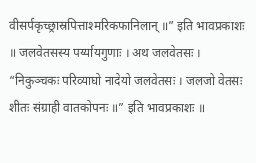वीसर्पकृच्छ्रास्रपित्ताश्मरिकफानिलान् ॥” इति भावप्रकाशः ॥ जलवेतसस्य पर्य्यायगुणाः । अथ जलवेतसः । “निकुञ्चकः परिव्याघो नादेयो जलवेतसः । जलजो वेतसः शीतः संग्राही वातकोपनः ॥” इति भावप्रकाशः ॥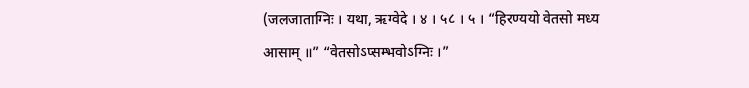(जलजाताग्निः । यथा, ऋग्वेदे । ४ । ५८ । ५ । “हिरण्ययो वेतसो मध्य आसाम् ॥” “वेतसोऽप्सम्भवोऽग्निः ।”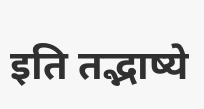इति तद्भाष्ये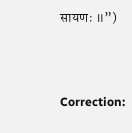सायणः ॥”)



Correction: